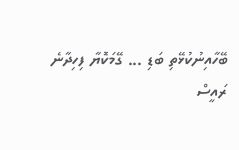ބޭހާއިނުކުޅޭތި ބަޑި ... ގޭމަކޮޔާ ފިހިދާނެ
ރައީސް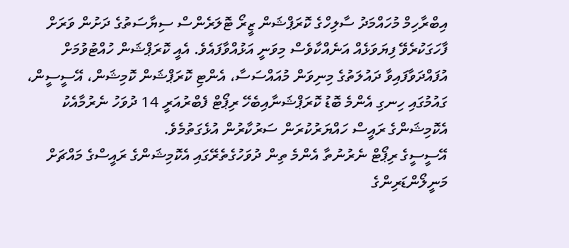އިބްރާހިމް މުހައްމަދު ސާލިހްގެ ކޮރަޕްޝަން ޒީރޯ ޓޮލަރެންސް ސިޔާސަތުގެ ދަށުން ވަރަށް ފާހަގަކުރެވޭ ފިޔަވަޅެއް އަނެއްކާވެސް މިވަނީ އަޅުއްވާފައެވެ. އެއީ ކޮރަޕްޝަން ހުއްޓުވުމަށް އުފައްދަވާފައިވާ ދައުލަތުގެ މިނިވަން މުއައްސަސާ، އެންޓި ކޮރަޕްޝަން ކޮމިޝަން، އޭސީސީން، ގައުމުގައި ހިނގި އެންމެ ބޮޑު ކޮރަޕްޝަނާއިބެހޭ ރިޕޯޓް ފެބްރުއަރީ 14 ދުވަހު ނެރުމާއެކު އެކޮމިޝަންގެ ރައީސް ހައްޔަރުކުރަން ސަރުކާރުން އުޅެގަތުމެވެ.
އޭސީސީގެ ރިޕޯޓް ނެރުނުތާ އެންމެ ތިން ދުވަހުގެތެރޭގައި އެކޮމިޝަންގެ ރައީސްގެ މައްޗަށް މަނީލޯންޑަރިންގެ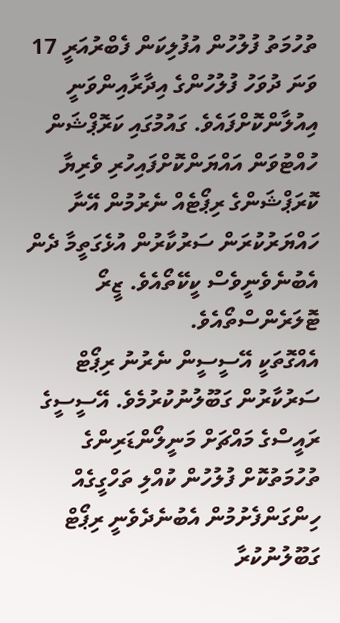ތުހުމަތު ފުލުހުން އުފުލިކަން ފެބްރުއަރީ 17 ވަނަ ދުވަހު ފުލުހުންގެ އިދާރާއިންވަނީ އިއުލާންކޮށްފައެވެ. ގައުމުގައި ކަރޮޕްޝަން ހުއްޓުވަން އައްޔަންކޮށްފައިހުރި ވެރިޔާ ކޮރަޕްޝަންގެ ރިޕޯޓެއް ނެރުމުން އޭނާ ހައްޔަރުކުރަން ސަރުކާރުން އުޅެގަތީމާ ދެން އެބުނެވެނީވެސް ކީކޭތޯއެވެ. ޒީރޯ ޓޮލަރެންސްތޯއެވެ.
އެއްގޮތަކީ އޭސީސީން ނެރުނު ރިޕޯޓް ސަރުކާރުން ގަބޫލުނުކުރުމެވެ. އޭސީސީގެ ރައީސްގެ މައްޗަށް މަނީލޯންޑަރިންގެ ތުހުމަތުކޮށް ފުލުހުން ކުއްލި ތަހްގީގެއް ހިންގަންފެށުމުން އެބުނެދެވެނީ ރިޕޯޓް ގަބޫލުނުކުރާ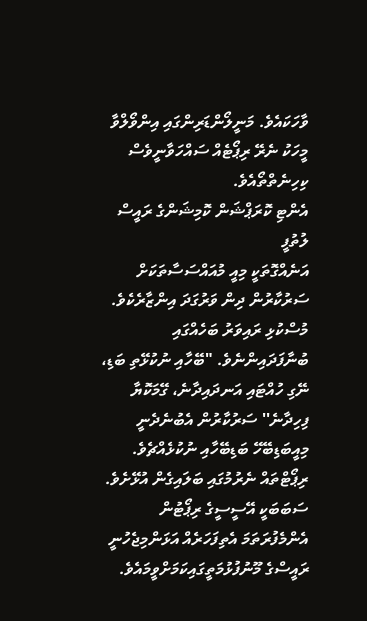ވާހަކައެވެ. މަނީލޯންޑަރިންގައި އިންވޯލްވާ މީހަކު ނެރޭ ރިޕޯޓެއް ސައްހަވާނީވެސް ކިހިނެތްތޯއެވެ.
އެންޓި ކޮރަޕްޝަން ކޮމިޝަންގެ ރައީސް ލުތުފީ
އަނެއްގޮތަކީ މިއީ މުއައްސަސާތަކަށް ސަރުކާރުން ދިން ވަރުގަދަ އިންޒާރެކެވެ. މުސްކުޅި ރައިވަރު ބަހެއްގައި ބުނާފަދައިންނެވެ. "ބޭހާއި ނުކުޅޭތި ބަޑި، ނޭގި ހުއްޓައި އަނދައިދާނެ، ގޭމަކޮޔާ ފިހިދާނެ'' ސަރުކާރުން އެބުނެދެނީ މިއީބަޑިބޭހޭ ބަޑިބޭހާއި ނުކުޅެއްޗެވެ.
ރިޕޯޓްތައް ނެރުމުގައި ބަލައިގެން އުޅޭށެވެ. ސަބަބަކީ އޭސީސީގެ ރިޕޯޓުން އެންމެފުރަތަމަ އެތިފަހަރެއް އަޅަންމިޖެހުނީ ރައީސްގެ މޫނުފުޅުމަތީގައިކަމަށްވީމައެވެ.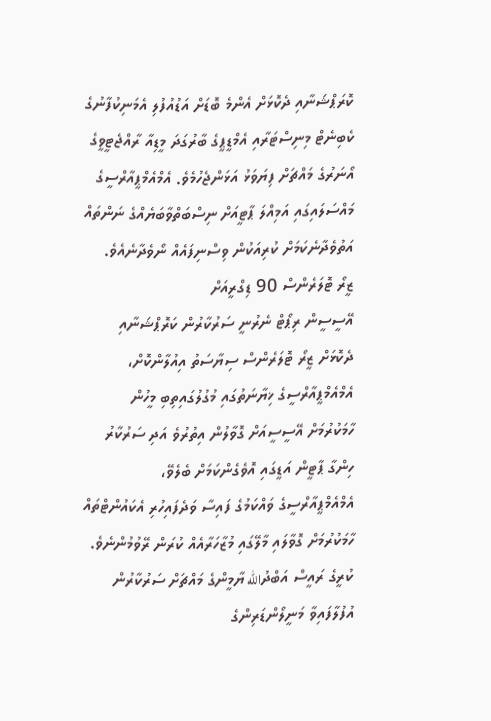ކޮރަޕްޝަނާއި ދެކޮޅަށް އެންމެ ބޮޑަށް އަޑުއުފުލި އެމަނިކުފާނުގެ ކެބިނެޓް މިނިސްޓަރާއި އެމްޑީޕީގެ ބާރުގަދަ މީޑިއާ ރާއްޖެޓީވީގެ އޯނަރުގެ މައްޗަށް ފިޔަވަޅު އަޅަންޖެހުމެވެ. އެމްއެމްޕީއާރްސީގެ މައްސަލައިގައި އަމިއްލަ ޕާޓީއަށް ނިސްބަތްވާބަޔެއްގެ ނަންތައް އަތުވެދާނެކަމަށް ކުރިއަކުން ވިސްނިފައެއް ނޯވެދާނެއެވެ.
ޒީރޯ ޓޮލަރެންސް 90 ޑިގްރީއަށް
އޭސީސީން ރިޕޯޓް ނެރުނީ ސަރުކާރުން ކަރޮޕްޝަނާއި ދެކޮޅަށް ޒީރޯ ޓޮލަރެންސް ސިޔާސަތު އިއުލާންކޮށް، އެމްއެމްޕީއާރްސީގެ ޚިޔާނަތުގައި މުގުލުގައިތިބި މީހުން ހާމަކުރުމަށް އޭސީސީއަށް ގޮވާލުން އިތުރުވެ އަދި ސަރުކާރު ހިންގާ ޕާޓީން އަޑީގައި އޮވެގެންކަމަށް ބެލެވޭ، އެމްއެމްޕީއާރްސީގެ ވައްކަމުގެ ފައިސާ ވަދެފައިހުރި އެކައުންޓްތައް ހާމަކުރުމަށް ގޮވާލައި މާލޭގައި މުޒާހަރާއެއް ކުރަން ރޭވުމުންނެވެ.
ކުރީގެ ރައީސް އަބްދުالله ޔާމީންގެ މައްޗަށް ސަރުކާރުން އުފުލާފައިވާ މަނީލޯންޑަރިންގެ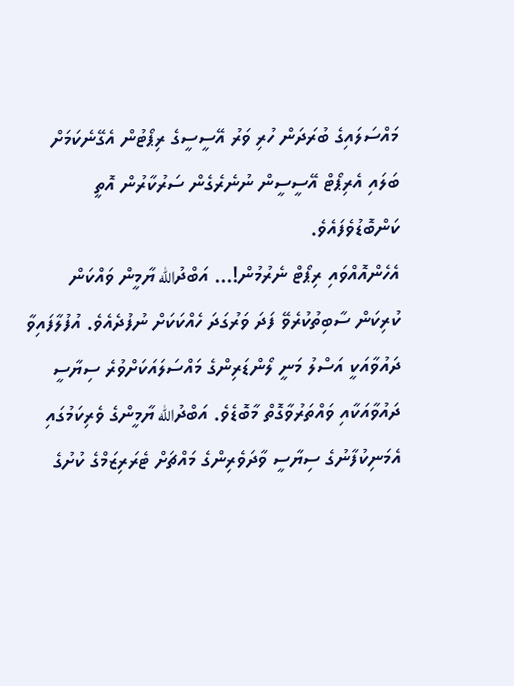މައްސަލައިގެ ބުރަދަން ހުރި ވަރު އޭސީސީގެ ރިޕޯޓުން އެގޭނެކަމަށް ބަލައި އެރިޕޯޓް އޭސީސީން ނުނެރެގެން ސަރުކާރުން އޮތީ ކަންބޮޑުވެފައެވެ.
އެހެންއޮއްވައި ރިޕޯޓް ނެރުމުން!... އަބްދުالله ޔާމީން ވައްކަން ކުރިކަން ސާބިތުކުރެވޭ ފަދަ ވަރުގަދަ ހެއްކަކަށް ނުފުދެއެވެ. އުފުލާފައިވާ ދައުވާއަކީ އަސްލު މަނީ ލޯންޑަރިންގެ މައްސަލައަކަށްވުރެ ސިޔާސީ ދައުވާއަކާއި ވައްތަރުވާގޮތް މާބޮޑެވެ. އަބްދުالله ޔާމީންގެ ވެރިކަމުގައި އެމަނިކުފާނުގެ ސިޔާސީ ވާދަވެރިންގެ މައްޗަށް ޓެރަރިޒަމްގެ ކުށުގެ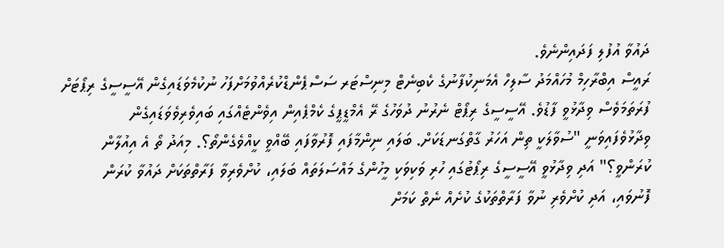ދައުވާ އުފުލި ފަދައިންނެވެ.
ރައީސް އިބްރާހިމް މުހައްމަދު ސާލިހް އެމަނިކުފާނުގެ ކެބިނެޓް މިނިސްޓަރ ސަސްޕެންޑްކުރެއްވުމަށްފަހު ނުކުމެވަޑައިގެން އޭސީސީގެ ރިޕޯޓަށް ފުރަތަމަވެސް ވިދާޅުވީ ފާޑުވެ. އޭސީސީގެ ރިޕޯޓް ނެރުނު ދުވަހުގެ ރޭ އެމްޑީޕީގެ ކެމްޕެއިން އިވެންޓެއްގައި ބައިވެރިވެވަޑައިގެން ވިދާޅުވެފައިވަނީ "ސުވާލަކީ ތިން އަހަރު ގާތްގަނޑަކަށް. ބަލައި ނިންމާފައި ފޮރުވާފައި ބޭއްވީ ކީއްވެގެންތޯ؟. މިއަދު ތޯ އެ އިއުލާން ކުރަންވީ؟" އަދި ވިދާޅުވީ އޭސީސީގެ ރިޕޯޓުގައި ހުރި ވަކިވަކި މީހުންގެ މައްސަލަތައް ބަލައި، ކުށްވެރިވާ ފަރާތްތަކަށް ދައުވާ ކުރަން ފޮނުވައި، އަދި ކުށްވެރި ނުވާ ފަރާތްތަކުގެ ކުށެއް ނެތް ކަމަށް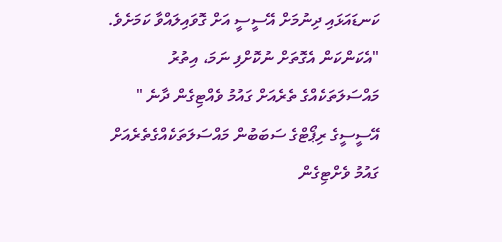ކަނޑައަޅައި ދިނުމަށް އޭސީސީ އަށް ގޮވައިލައްވާ ކަމަށެވެ.
"އެކަންކަން އެގޮތަށް ނުކޮށްފި ނަމަ، އިތުރު މައްސަލަތަކެއްގެ ތެރެއަށް ގައުމު ވެއްޓިގެން ދާނެ " އޭސީސީގެ ރިޕޯޓްގެ ސަބަބުން މައްސަލަތަކެއްގެތެރެއަށް ގައުމު ވެށްޓިގެން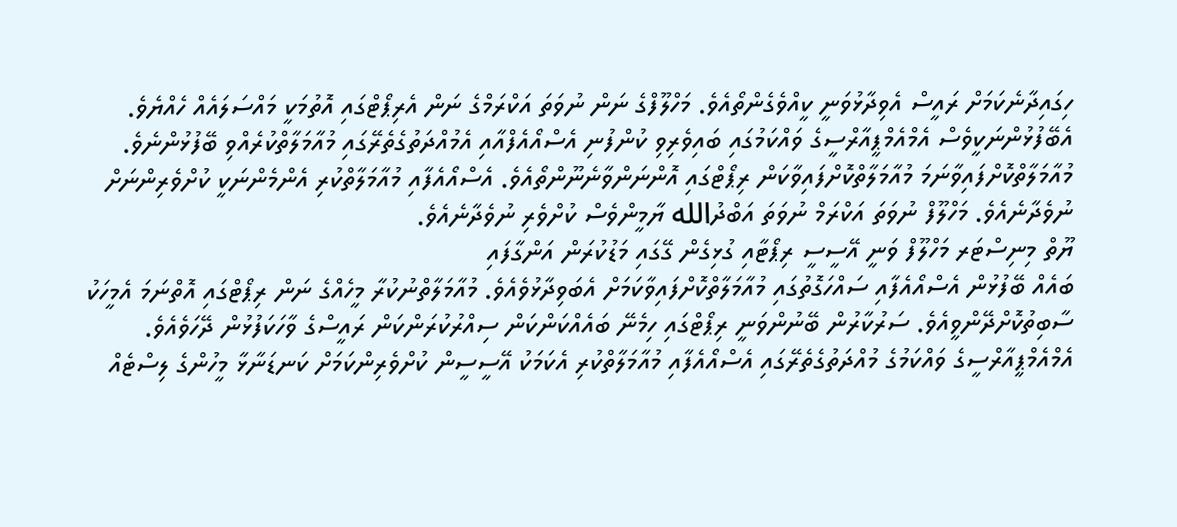ހިގައިދާނެކަމަށް ރައީސް އެވިދާޅުވަނީ ކީއްވެގެންތޯއެވެ. މަހްލޫފްގެ ނަން ނުވަތަ އަކްރަމްގެ ނަން އެރިޕޯޓްގައި އޮތުމަކީ މައްސަލައެއް ހެއްޔެވެ. އެބޭފުޅުންނަކީވެސް އެމްއެމްޕީއާރްސީގެ ވައްކަމުގައި ބައިވެރިވި ކުންފުނި އެސްއޯއެފްއާއި އެމުއްދަތުގެތެރޭގައި މުއާމަލާތްކުރެއްވި ބޭފުޅުންނެވެ.
މުއާމަލާތްކޮށްފައިވާނަމަ މުއާމަލާތްކޮށްފައިވާކަން ރިޕޯޓްގައި އޮންނަންވާނެނޫންތޯއެވެ. އެސްއޯއެފާއި މުއާމަލާތްކުރި އެންމެންނަކީ ކުށްވެރިންނަށް ނުވެދާނެއެވެ. މަހްލޫފް ނުވަތަ އަކްރަމް ނުވަތަ އަބްދުالله ޔާމީންވެސް ކުށްވެރި ނުވެދާނެއެވެ.
ޔޫތް މިނިސްޓަރ މަހްލޫފް ވަނީ އޭސީސީ ރިޕޯޓާއި ގުޅިގެން ގޭގައި މަޑުކުރަން އަންގާފައި
ބައެއް ބޭފުޅުން އެސްއޯއެފާއި ސައްހަގޮތުގައި މުއާމަލާތްކޮށްފައިވާކަމަށް އެބަވިދާޅުވެއެވެ. މުއާމަލާތްނުކުރާ މީހެއްގެ ނަން ރިޕޯޓްގައި އޮތްނަމަ އެމީހަކު ސާބިތުކޮށްދޭންވީއެވެ. ސަރުކާރުން ބޭނުންވަނީ ރިޕޯޓްގައި ހިމެނޭ ބައެއްކަންކަން ސިއްރުކުރަންކަން ރައީސްގެ ވާހަކަފުޅުން ދޭހަވެއެވެ. އެމްއެމްޕީއާރްސީގެ ވައްކަމުގެ މުއްދަތުގެތެރޭގައި އެސްއޯއެފާއި މުއާމަލާތްކުރި އެކަމަކު އޭސީސީން ކުށްވެރިންކަމަށް ކަނޑަނާޅާ މީހުންގެ ލިސްޓެއް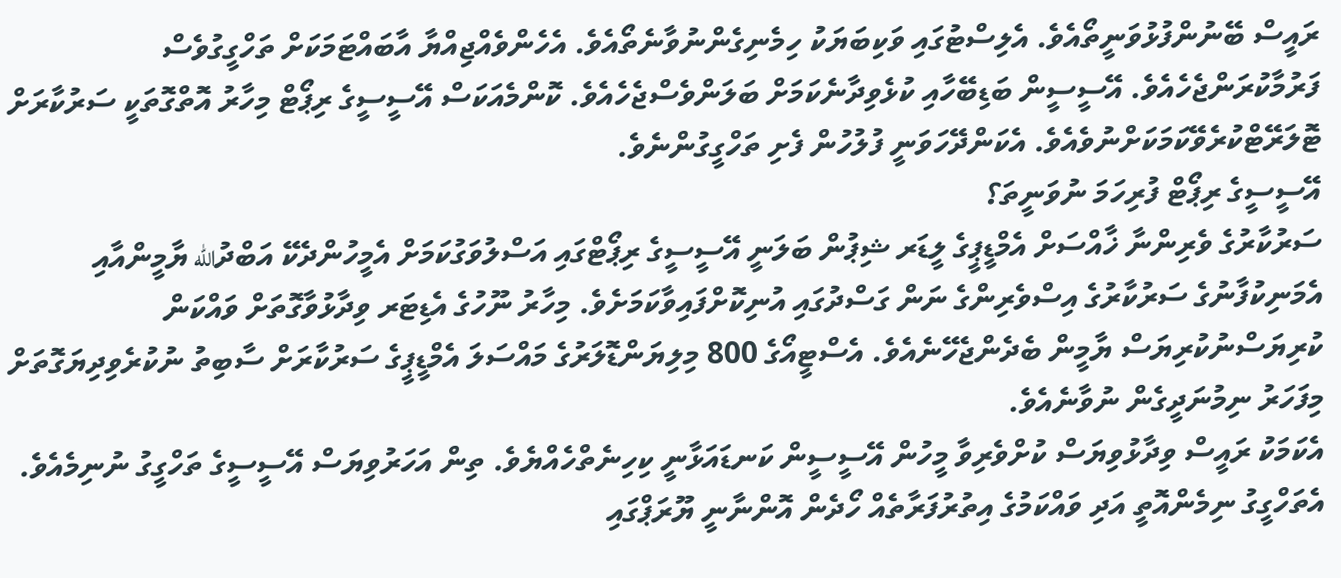ރައީސް ބޭނުންފުޅުވަނީތޯއެވެ. އެލިސްޓުގައި ވަކިބަޔަކު ހިމެނިގެންނުވާނެތޯއެވެ. އެހެންވެއްޖިއްޔާ އާބައްޓަމަކަށް ތަހްގީގުވެސް ފަރުމާކުރަންޖެހެއެވެ. އޭސީސީން ބަޑިބޭހާއި ކުޅެވިދާނެކަމަށް ބަލަންވެސްޖެހެއެވެ. ކޮންމެއަކަސް އޭސީސީގެ ރިޕޯޓް މިހާރު އޮތްގޮތަކީ ސަރުކާރަށް ޓޮލަރޭޓްކުރެވޭކަމަކަށްނުވެއެވެ. އެކަންދޭހަވަނީ ފުލުހުން ފެށި ތަހްގީގުންނެވެ.
އޭސީސީގެ ރިޕޯޓް ފުރިހަމަ ނުވަނީތަ؟
ސަރުކާރުގެ ވެރިންނާ ޚާއްސަށް އެމްޑީޕީގެ ލީޑަރ ޝިޕުން ބަލަނީ އޭސީސީގެ ރިޕޯޓްގައި އަސްލުވަގުކަމަށް އެމީހުންދެކޭ އަބްދުالله ޔާމީންއާއި އެމަނިކުފާނުގެ ސަރުކާރުގެ އިސްވެރިންގެ ނަން ގަސްދުގައި އުނިކޮށްފައިވާކަމަށެވެ. މިހާރު ނޫހުގެ އެޑިޓަރ ވިދާޅުވާގޮތަށް ވައްކަން ކުރިޔަސްނުކުރިޔަސް ޔާމީން ބެދެންޖެހޭނެއެވެ. އެސްޓީއޯގެ 800 މިލިޔަންޑޮލަރުގެ މައްސަލަ އެމްޑީޕީގެ ސަރުކާރަށް ސާބިތު ނުކުރެވިދިޔަގޮތަށް މިފަހަރު ނިމުނަދީގެން ނުވާނެއެވެ.
އެކަމަކު ރައީސް ވިދާޅުވިޔަސް ކުށްވެރިވާ މީހުން އޭސީސީން ކަނޑައަޅާނީ ކިހިނެތްހެއްޔެވެ. ތިން އަހަރުވިޔަސް އޭސީސީގެ ތަހްގީގު ނުނިމެއެވެ. އެތަހްގީގު ނިމެންއޮތީ އަދި ވައްކަމުގެ އިތުރުފަރާތެއް ހޯދެން އޮންނާނީ ޔޫރަޕްގައި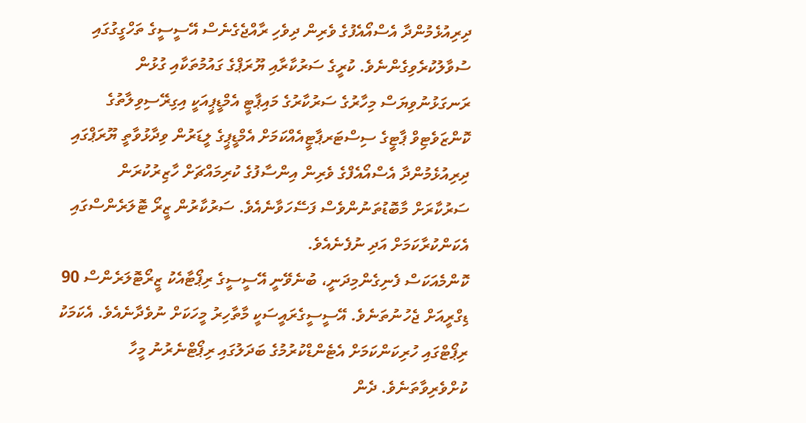ދިރިއުޅެމުންދާ އެސްއޯއެފުގެ ވެރިން ދިވެހި ރާއްޖެގެނެސް އޭސީސީގެ ތަހްގީގުގައި ސުވާލުކުރެވިގެންނެވެ. ކުރީގެ ސަރުކާރާއި ޔޫރަޕްގެ ގައުމުތަކާއި ގުޅުން ރަނގަޅުނުވިޔަސް މިހާރުގެ ސަރުކާރުގެ މައިޕާޓީ އެމްޑީޕީއަކީ އިގިރޭސިވިލާތުގެ ކޮންޒަވެޓިވް ޕާޓީގެ ސިސްޓަރޕާޓީއެއްކަމަށް އެމްޑީޕީގެ ލީޑަރުން ވިދާޅުވާތީ ޔޫރަޕްގައި ދިރިއުޅެމުންދާ އެސްއޯއެފްގެ ވެރިން އިންސާފުގެ ކުރިމައްޗަށް ހާޒިރުކުރަން ސަރުކާރަށް މާބޮޑުތަނުންވެސް ފަސޭހަވާނެއެވެ. ސަރުކާރުން ޒީރޯ ޓޮލަރެންސްގައި އެކަންކުރާކަމަށް އަދި ނުފެނެއެވެ.
ކޮންމެއަކަސް ފެނިގެންމިދަނީ، ބުނެވޭނީ އޭސީސީގެ ރިޕޯޓާއެކު ޒީރޯޓޮލަރެންސް 90 ޑިގްރީއަށް ޖެހުނުތަނެވެ. އޭސީސީގެރައީސަކީ މާތާހިރު މީހަކަށް ނުވެދާނެއެވެ. އެކަމަކު ރިޕޯޓްގައި ހުރިކަންކަމަށް އެޓެންޑްކުރުމުގެ ބަދަލުގައި ރިޕޯޓްނެރުނު މީހާ ކުށްވެރިވާތަނެވެ. ދެން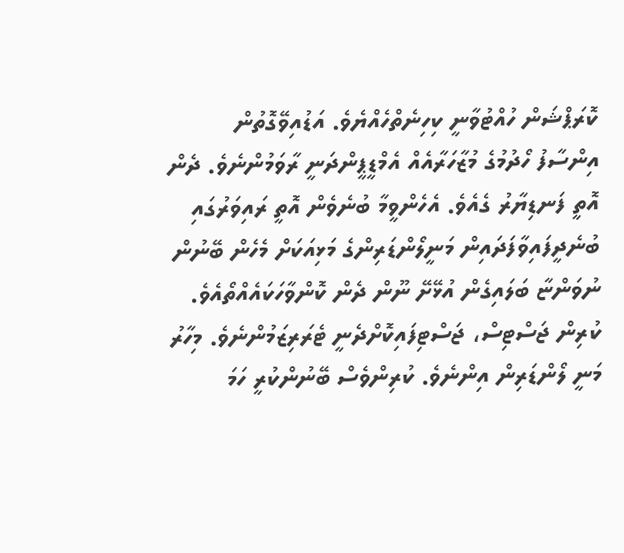ކޮރަޕްޝަން ހުއްޓުވާނީ ކިހިނެތްހެއްޔެވެ. އަޑުއިވޭގޮތުން އިންސާފު ހޯދުމުގެ މުޒާހަރާއެއް އެމްޑީޕީންދަނީ ރާވަމުންނެވެ. ދެން އޮތީ ފަނޑިޔާރު ގެއެވެ. އެހެންވީމާ ބުނެވެން އޮތީ ރައިވަރުގައި ބުނެދީފައިވާފަދައިން މަނީލޯންޑަރިންގެ މަޅިއަކަށް މެހެން ބޭނުން ނުވަންޏާ ބަލައިގެން އުޅޭށޭ ނޫން ދެން ކޮންވާހަކައެއްތޯއެވެ. ކުރިން ޖަސްޓިސް، ޖަސްޓިފައިކޮށްދެނީ ޓެރަރިޒަމުންނެވެ. މިހާރު މަނީ ލޯންޑަރިން އިންނެވެ. ކުރިންވެސް ބޭނުންކުރީ ހަމަ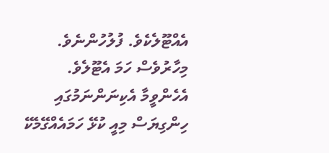އެއްޓޫލެކެވެ. ފުލުހުންނެވެ. މިހާރުވެސް ހަމަ އެޓޫލެވެ. އެހެންވީމާ އެކިނަންނަމުގައި ހިންގިޔަސް މިއީ ކުޅޭ ހަމައެއްގޭމެކޭ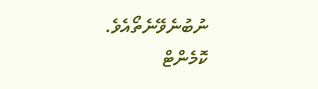ނުބުނެވޭނެތޯއެވެ.
ކޮމެންޓް